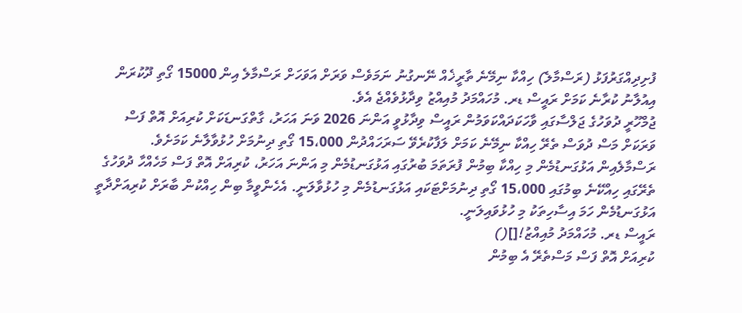ފުށިދިއްގަރުފަޅު (ރަސްމާލެ) ހިއްކާ ނިމޭނެ ތާރީޚެއް ނޭނގުނު ނަމަވެސް ވަރަށް އަވަހަށް ރަސްމާލެ އިން 15000 ގޯތި ދޫކުރަން އިއުލާނު ކުރާނެ ކަމަށް ރައީސް ޑރ. މުހައްމަދު މުއިއްޒު ވިދާޅުވެއްޖެ އެވެ.
ޖުމްހޫރީ ދުވަހުގެ ޖަލްސާގައި ވާހަކަދައްކަވަމުން ރައީސް ވިދާޅުވީ އަންނަ 2026 ވަނަ އަހަރު، ގާތްގަނޑަކަށް ކުރިއަށް އޮތް ފަސް ވަރަކަށް މަސް ދުވަސް ތެރޭ ހިއްކާ ނިމޭނެ ކަމަށް ލަފާކުރެވޭ ސަރަހައްދުން 15،000 ގޯތި ދިނުމަށް ހުޅުވާލާނެ ކަމަށެވެ.
ރަސްމާލެއިން އަޅުގަނޑުމެން މި ހިއްކާ ބިމުން ފުރަތަމަ ބުރުގައި އަޅުގަނޑުމެން މި އަންނަ އަހަރު، ކުރިއަށް އޮތް ފަސް މަހެއްހާ ދުވަހުގެ ތެރޭގައި ހިއްކޭނެ ބިމުގައި 15،000 ގޯތި ދިނުމަށްޓަކައި އަޅުގަނޑުމެން މި ހުޅުވާލަނީ. އެހެންވީމާ ބިން ހިއްކުން ބާރަށް ކުރިއަށްދާތީ އަޅުގަނޑުމެން ހަމަ އިސާހިތަކު މި ހުޅުވައިލަނީ.
ރައީސް ޑރ. މުހައްމަދު މުއިއްޒު![]()
ކުރިއަށް އޮތް ފަސް މަސްތެރޭ އެ ބިމުން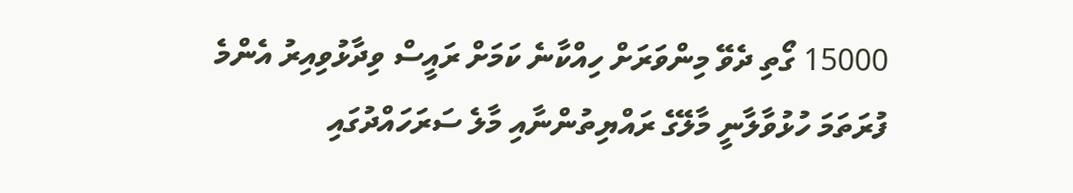15000 ގޯތި ދެވޭ މިންވަރަށް ހިއްކާނެ ކަމަށް ރައީސް ވިދާޅުވިއިރު އެންމެ ފުރަތަމަ ހުޅުވާލާނީ މާލޭގެ ރައްޔިތުންނާއި މާލެ ސަރަހައްދުގައި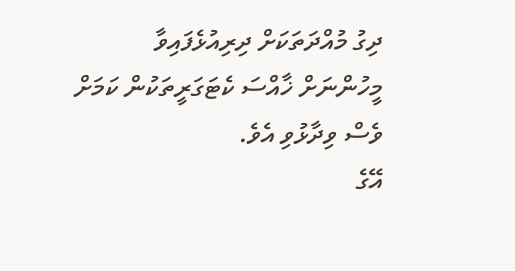ދިގު މުއްދަތަކަށް ދިރިއުޅެފައިވާ މީހުންނަށް ޚާއްސަ ކެޓަގަރީތަކުން ކަމަށް ވެސް ވިދާޅުވި އެވެ.
އޭގެ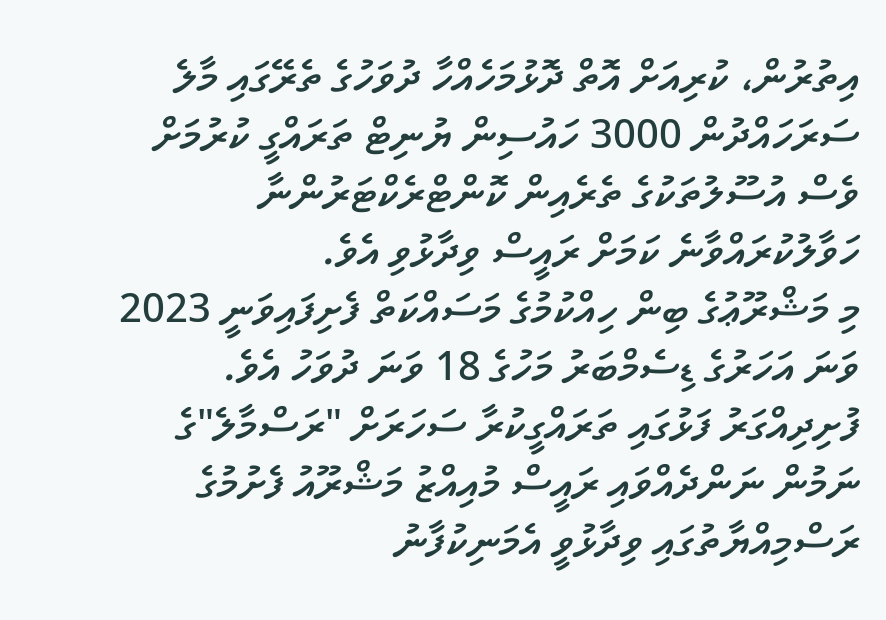އިތުރުން، ކުރިއަށް އޮތް ދޮޅުމަހެއްހާ ދުވަހުގެ ތެރޭގައި މާލެ ސަރަހައްދުން 3000 ހައުސިން ޔުނިޓް ތަރައްގީ ކުރުމަށް ވެސް އުސޫލުތަކުގެ ތެރެއިން ކޮންޓްރެކްޓަރުންނާ ހަވާލުކުރައްވާނެ ކަމަށް ރައީސް ވިދާޅުވި އެވެ.
މި މަޝްރޫޢުގެ ބިން ހިއްކުމުގެ މަސައްކަތް ފެށިފައިވަނީ 2023 ވަނަ އަހަރުގެ ޑިސެމްބަރު މަހުގެ 18 ވަނަ ދުވަހު އެވެ.
ފުށިދިއްގަރު ފަޅުގައި ތަރައްގީކުރާ ސަހަރަށް "ރަސްމާލެ"ގެ ނަމުން ނަންދެއްވައި ރައީސް މުއިއްޒު މަޝްރޫއު ފެށުމުގެ ރަސްމިއްޔާތުގައި ވިދާޅުވީ އެމަނިކުފާނު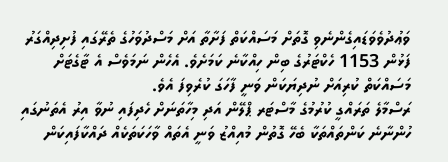ވަޢުދުވެވަޑައިގެންނެވި ގޮތަށް މަސައްކަތް ފަށާތާ އަށް މަސްދުވަހުގެ ތެރޭގައި ފުށިދިއްގަރު ފަޅުން 1153 ހެކްޓަރުގެ ބިން ހިއްކާނެ ކަމަށެވެ. އެހެން ނަމަވެސް އެ ޓާގެޓަށް މަސައްކަތް ކުރިއަށް ނުދިޔަކަން ވަނީ ފާހަގަ ކުރެވިފަ އެވެ.
ރަސްމާލެ ތަރައްގީ ކުރުމުގެ މާސްޓަރ ޕްލޭން އަދި މިހާތަނަށް ހެދިފައި ނުވާ އިރު އެތަނުގައި ހުންނާނެ ކަންތައްތަކާ ބެހޭ ގޮތުން މުއިއްޒު ވަނީ އެތައް ވާހަކަތަކެއް ދައްކާފައިކަން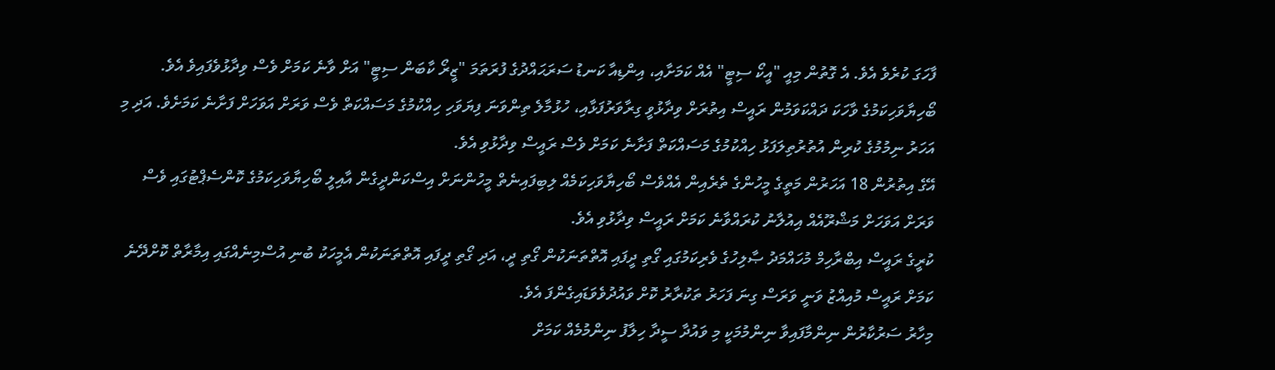ފާހަގަ ކުރެވެ އެވެ. އެ ގޮތުން މިއީ "އީކޯ ސިޓީ" އެއް ކަމަށާއި، އިންޑިއާ ކަނޑު ސަރަޙައްދުގެ ފުރަތަމަ "ޒީރޯ ކާބަން ސިޓީ" އަށް ވާނެ ކަމަށް ވެސް ވިދާޅުވެފައިވެ އެވެ.
ބޯހިޔާވަހިކަމުގެ ވާހަކަ ދައްކަވަމުން ރައީސް އިތުރަށް ވިދާޅުވީ ގިރާވަރުފަޅާއި، ހުޅުމާލެ ތިންވަނަ ފިޔަވަހި ހިއްކުމުގެ މަސައްކަތް ވެސް ވަރަށް އަވަހަށް ފަށާނެ ކަމަށެވެ. އަދި މި އަހަރު ނިމުމުގެ ކުރިން އުތުރުތިލަފަޅު ހިއްކުމުގެ މަސައްކަތް ފަށާނެ ކަމަށް ވެސް ރައީސް ވިދާޅުވި އެވެ.
އޭގެ އިތުރުން 18 އަހަރުން މަތީގެ މީހުންގެ ތެރެއިން އެއްވެސް ބޯހިޔާވަހިކަމެއް ލިބިފައިނެތް މީހުންނަށް އިސްކަންދީގެން އާއިލީ ބޯހިޔާވަހިކަމުގެ ކޮންސެޕްޓުގައި ވެސް ވަރަށް އަވަހަށް މަޝްރޫއެއް އިއުލާނު ކުރައްވާނެ ކަމަށް ރައީސް ވިދާޅުވި އެވެ.
ކުރީގެ ރައީސް އިބްރާހިމް މުހައްމަދު ޞާލިހުގެ ވެރިކަމުގައި ގޯތި ދީފައި އޮތްތަނަކުން ގޯތި ދީ، އަދި ގޯތި ދީފައި އޮތްތަނަކުން އެމީހަކު ބުނި އުސްމިނެއްގައި އިމާރާތް ކޮށްދޭނެ ކަމަށް ރައީސް މުއިއްޒު ވަނީ ވަރަސް ގިނަ ފަހަރު ތަކުރާރު ކޮށް ވައުދުވެވަޑައިގެންފަ އެވެ.
މިހާރު ސަރުކާރުން ނިންމާފައިވާ ނިންމުމަކީ މި ވައުދާ ސީދާ ހިލާފު ނިންމުމެއް ކަމަށް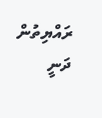ރައްޔިތުން ދަނީ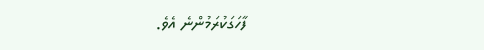ފާހަގަކުރަމުންނެ އެވެ.